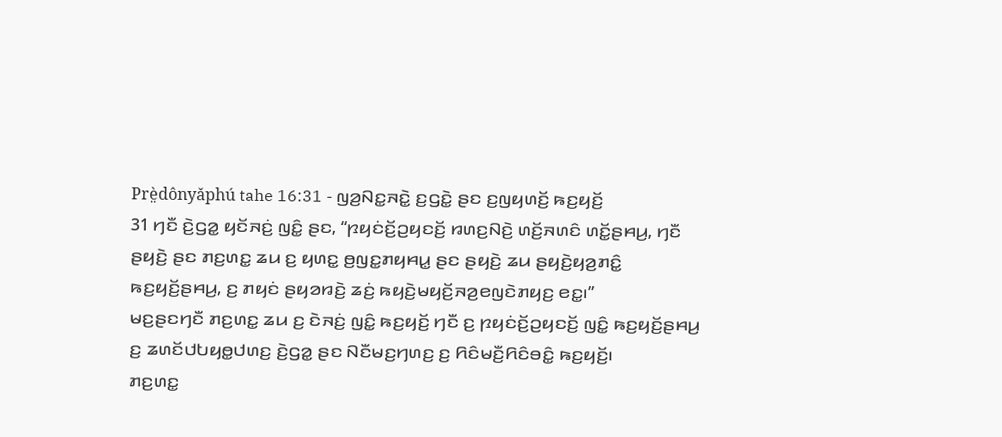Prè̤dônyǎphú tahe 16:31 - ꤜꤤ꤬ꤡꤢ꤭ꤏꤢꤧ꤭ ꤢ꤬ꤞꤢꤧ꤭ ꤔꤢ ꤢ꤬ꤜꤟꤛꤢꤩ꤬ ꤒꤢ꤬ꤟꤢꤩ꤬
31 ꤚꤢꤪ ꤢꤧ꤬ꤞꤤ꤭ ꤟꤢꤩꤏꤢꤦ꤬ ꤜꤢꤨ꤭ ꤔꤢ, “ꤐꤟꤢꤦꤢꤩ꤬ꤑꤟꤢꤢꤩ꤬ ꤙꤛꤢ꤬ꤡꤢꤧ꤬ ꤛꤢꤩ꤬ꤏꤛꤢꤨ ꤛꤢꤩ꤭ꤔꤌꤣ꤬, ꤚꤢꤪ ꤔꤟꤢꤧ꤬ ꤔꤢ ꤊꤢ꤬ꤛꤢ꤭ ꤘꤣ ꤢ꤬ ꤟꤛꤢ꤭ ꤥ꤬ꤜꤢ꤭ꤊꤟꤌꤣ꤭ ꤔꤢ ꤔꤟꤢꤧ꤬ ꤘꤣ ꤔꤟꤢꤧ꤬ꤟꤤ꤬ꤊꤢꤨ꤭ ꤒꤢ꤬ꤟꤢꤩ꤬ꤔꤌꤣ꤬, ꤢ꤬ ꤊꤟꤢꤦ ꤔꤟꤤꤙꤢꤧ꤬ ꤘꤢꤦ꤬ ꤒꤟꤢꤧ꤬ꤗꤟꤢꤩ꤬ꤏꤤ꤬ꤕꤜꤢꤧꤊꤟꤢ꤬ ꤕꤢ꤭꤯”
ꤗꤢ꤬ꤔꤢꤚꤢꤪ ꤊꤢ꤬ꤛꤢ꤭ ꤘꤣ ꤢ꤬ ꤢꤧꤏꤢꤦ꤬ ꤜꤢꤨ꤭ ꤒꤢ꤬ꤟꤢꤩ꤬ ꤚꤢꤪ ꤢ꤬ ꤐꤟꤢꤦꤢꤩ꤬ꤑꤟꤢꤢꤩ꤬ ꤜꤢꤨ꤭ ꤒꤢ꤬ꤟꤢꤩ꤬ꤔꤌꤣ꤬ ꤢ꤬ ꤘꤛꤢꤩꤓꤝꤟꤥ꤭ꤓꤛꤢ꤬ ꤢꤧ꤬ꤞꤤ꤭ ꤔꤢ ꤡꤢꤪꤗꤢ꤬ꤚꤛꤢ꤬ ꤢ꤬ ꤖꤢꤨꤗꤢꤪ꤬ꤖꤢꤨꤋꤢꤨ꤭ ꤒꤢ꤬ꤟꤢꤩ꤬꤯
ꤊꤢ꤬ꤛꤢ꤭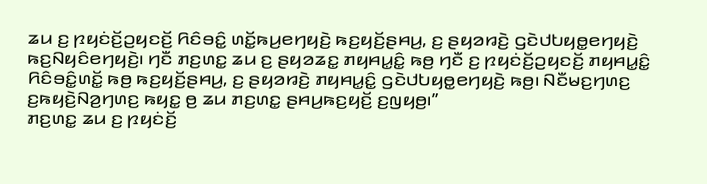ꤘꤣ ꤢ꤬ ꤐꤟꤢꤦꤢꤩ꤬ꤑꤟꤢꤢꤩ꤬ ꤖꤢꤨꤋꤢꤨ꤭ ꤛꤢꤩ꤭ꤒꤣ꤬ꤕꤚꤟꤢꤧ꤬ ꤒꤢ꤬ꤟꤢꤩ꤬ꤔꤌꤣ꤬, ꤢ꤬ ꤔꤟꤤꤙꤢꤧ꤬ ꤞꤢꤧꤓꤝꤟꤥ꤭ꤕꤚꤟꤢꤧ꤬ ꤒꤢ꤬ꤡꤟꤢꤨꤕꤚꤟꤢꤧ꤬꤯ ꤚꤢꤪ ꤊꤢ꤬ꤛꤢ꤭ ꤘꤣ ꤢ꤬ ꤔꤟꤤꤘꤢ꤭ ꤊꤟꤌꤣ꤭ꤢꤨ꤭ ꤒꤥ꤬ ꤚꤢꤪ ꤢ꤬ ꤐꤟꤢꤦꤢꤩ꤬ꤑꤟꤢꤢꤩ꤬ ꤊꤟꤌꤣ꤭ꤢꤨ꤭ ꤖꤢꤨꤋꤢꤨ꤭ꤛꤢꤩ꤭ ꤒꤥ꤬ ꤒꤢ꤬ꤟꤢꤩ꤬ꤔꤌꤣ꤬, ꤢ꤬ ꤔꤟꤤꤙꤢꤧ꤬ ꤊꤟꤌꤣ꤭ꤢꤨ꤭ ꤞꤢꤧꤓꤝꤟꤥ꤭ꤕꤚꤟꤢꤧ꤬ ꤒꤥ꤬꤯ ꤡꤢꤪꤗꤢ꤬ꤚꤛꤢ꤬ ꤢ꤬ꤒꤟꤢꤧ꤬ꤡꤤ꤬ꤚꤛꤢ꤬ ꤒꤟꤢ꤭ ꤥ꤬ ꤘꤣ ꤊꤢ꤬ꤛꤢ꤭ ꤔꤌꤣ꤬ꤒꤢ꤬ꤟꤢꤩ꤬ ꤢ꤬ꤜꤟꤥ꤬꤯”
ꤊꤢ꤬ꤛꤢ꤭ ꤘꤣ ꤢ꤬ ꤐꤟꤢꤦꤢꤩ꤬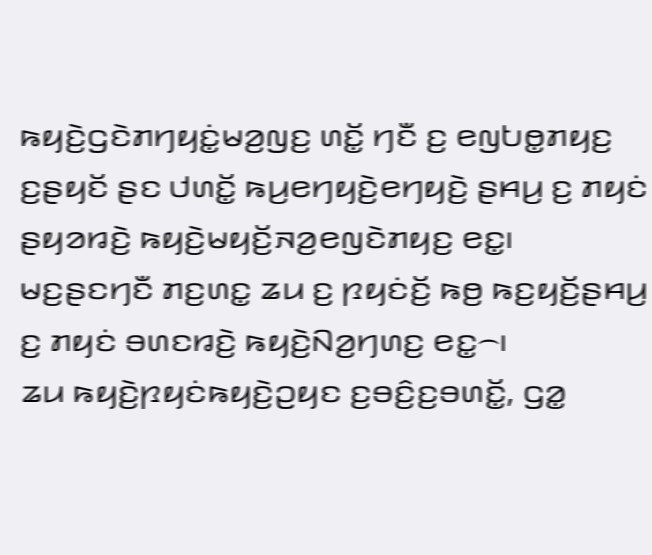ꤒꤟꤢꤧ꤬ꤞꤢꤧꤊꤚꤟꤢꤦ꤭ꤗꤤ꤬ꤜꤢ꤬ ꤛꤢꤩ꤭ ꤚꤢꤪ ꤢ꤬ ꤕꤜꤝꤥ꤭ꤊꤟꤢ꤬ ꤢ꤬ꤔꤟꤢꤩ ꤔꤢ ꤓꤛꤢꤩ꤭ ꤒꤣ꤬ꤕꤚꤟꤢꤧ꤬ꤕꤚꤟꤢꤧ꤬ ꤔꤌꤣ꤬ ꤢ꤬ ꤊꤟꤢꤦ ꤔꤟꤤꤙꤢꤧ꤬ ꤒꤟꤢꤧ꤬ꤗꤟꤢꤩ꤬ꤏꤤ꤬ꤕꤜꤢꤧꤊꤟꤢ꤬ ꤕꤢ꤭꤯ ꤗꤢ꤬ꤔꤢꤚꤢꤪ ꤊꤢ꤬ꤛꤢ꤭ ꤘꤣ ꤢ꤬ ꤐꤟꤢꤦꤢꤩ꤬ ꤒꤥ꤬ ꤒꤢ꤬ꤟꤢꤩ꤬ꤔꤌꤣ꤬ ꤢ꤬ ꤊꤟꤢꤦ ꤋꤛꤢꤙꤢꤧ꤬ ꤒꤟꤢꤧ꤬ꤡꤤ꤬ꤚꤛꤢ꤬ ꤕꤢ꤭꤮꤯
ꤘꤣ ꤒꤟꤢꤧ꤬ꤐꤟꤢꤦꤒꤟꤢꤧ꤬ꤑꤟꤢ ꤢ꤬ꤋꤢꤨ꤬ꤢ꤬ꤋꤛꤢꤩ꤭, ꤞꤤ꤭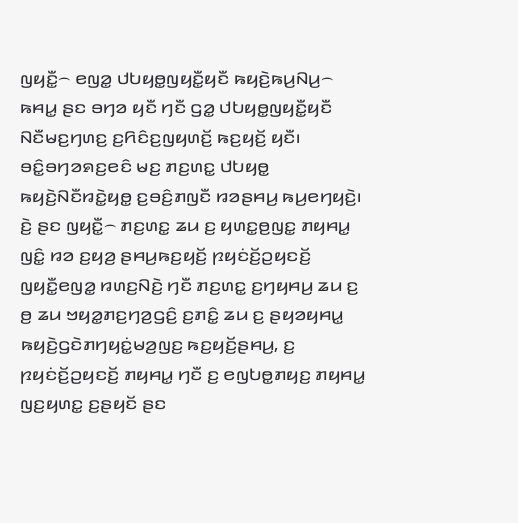ꤜꤟꤢꤪ꤭꤮ ꤕꤜꤤ꤭ ꤓꤝꤟꤥ꤭ꤜꤟꤢꤪ꤭ꤟꤢꤪ ꤒꤟꤢꤧ꤬ꤒꤣ꤬ꤡꤣ꤬꤮ ꤒꤌꤣ꤭ ꤔꤢ ꤋꤚꤤ ꤟꤢꤪ ꤚꤢꤪ ꤞꤤ꤭ ꤓꤝꤟꤥ꤭ꤜꤟꤢꤪ꤭ꤟꤢꤪ ꤡꤢꤪꤗꤢ꤬ꤚꤛꤢ꤬ ꤢ꤬ꤖꤢꤨꤢ꤬ꤜꤟꤛꤢꤩ꤬ ꤒꤢ꤬ꤟꤢꤩ꤬ ꤟꤢꤪ꤯
ꤋꤢꤨ꤭ꤋꤚꤤꤎꤢ꤬ꤕꤢꤨ ꤗꤢ꤬ ꤊꤢ꤬ꤛꤢ꤭ ꤓꤝꤟꤥ꤭ ꤒꤟꤢꤧ꤬ꤡꤢꤪꤙꤢꤧ꤭ꤟꤥ꤭ ꤢ꤬ꤋꤢꤨ꤬ꤊꤜꤢꤪ ꤙꤤꤔꤌꤣ꤬ ꤒꤣ꤬ꤕꤚꤟꤢꤧ꤬꤯ ꤢꤧ꤬ ꤔꤢ ꤜꤟꤢꤪ꤭꤮ ꤊꤢ꤬ꤛꤢ꤭ ꤘꤣ ꤢ꤬ ꤟꤛꤢ꤭ꤥ꤬ꤜꤢ꤭ ꤊꤟꤌꤣ꤭ ꤜꤢꤨ꤭ ꤙꤤ ꤢ꤬ꤟꤤ꤬ ꤔꤌꤣ꤬ꤒꤢ꤬ꤟꤢꤩ꤬ ꤐꤟꤢꤦꤢꤩ꤬ꤑꤟꤢꤢꤩ꤬ ꤜꤟꤢꤪ꤭ꤕꤜꤤ꤭ ꤙꤛꤢ꤬ꤡꤢꤧ꤬ ꤚꤢꤪ ꤊꤢ꤬ꤛꤢ꤭ ꤢ꤬ꤚꤟꤌꤣ꤬ ꤘꤣ ꤢ꤬ ꤥ꤬ ꤘꤣ ꤠꤟꤤ꤭ꤊꤢ꤬ꤚꤤ꤬ꤞꤢꤨ꤬ ꤢ꤬ꤊꤢꤨ꤭ ꤘꤣ ꤢ꤬ ꤔꤟꤤꤟꤌꤣ꤭ ꤒꤟꤢꤧ꤬ꤞꤢꤧꤊꤚꤟꤢꤦ꤭ꤗꤤ꤬ꤜꤢ꤬ ꤒꤢ꤬ꤟꤢꤩ꤬ꤔꤌꤣ꤬, ꤢ꤬ ꤐꤟꤢꤦꤢꤩ꤬ꤑꤟꤢꤢꤩ꤬ ꤊꤟꤌꤣ꤭ ꤚꤢꤪ ꤢ꤬ ꤕꤜꤝꤥ꤭ꤊꤟꤢ꤬ ꤊꤟꤌꤣ꤭ ꤜꤢ꤬ꤟꤛꤢ꤭ ꤢ꤬ꤔꤟꤢꤩ ꤔꤢ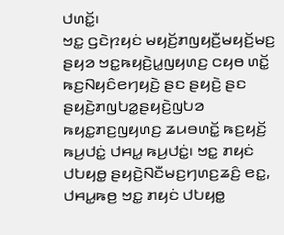ꤓꤛꤢꤩ꤭꤯
ꤠꤢ꤭ ꤞꤢꤧꤐꤟꤢꤦ ꤗꤟꤢꤩ꤬ꤊꤜꤟꤢꤪ꤬ꤗꤟꤢꤩ꤬ꤗꤢ꤬ ꤔꤟꤤ ꤠꤢ꤭ꤒꤟꤢꤧ꤬ꤣ꤭ꤜꤟꤛꤢ꤬ ꤍꤟꤥ ꤛꤢꤩ꤭ ꤒꤢ꤬ꤡꤟꤢꤨꤕꤚꤟꤢꤧ꤬ ꤔꤢ ꤔꤟꤢꤧ꤬ ꤔꤢ ꤔꤟꤢꤧ꤬ꤊꤜꤝꤤ꤭ꤔꤟꤢꤧ꤬ꤜꤝꤤ ꤒꤟꤢ꤭ꤊꤢ꤬ꤜꤟꤛꤢ꤬ ꤘꤣꤋꤛꤢꤩ꤭ ꤒꤢ꤬ꤟꤢꤩ꤬ ꤒꤣ꤬ꤓꤢꤦ꤭ ꤓꤌꤣ꤭ ꤒꤣ꤬ꤓꤢꤦ꤭꤯ ꤠꤢ꤭ ꤊꤟꤢꤦ ꤓꤝꤟꤥ꤭ ꤔꤟꤢꤧ꤬ꤡꤢꤪꤗꤢ꤬ꤚꤛꤢ꤬ꤘꤢꤨ꤬ ꤕꤢ꤭, ꤓꤌꤣ꤭ꤒꤥ꤬ ꤠꤢ꤭ ꤊꤟꤢꤦ ꤓꤝꤟꤥ꤭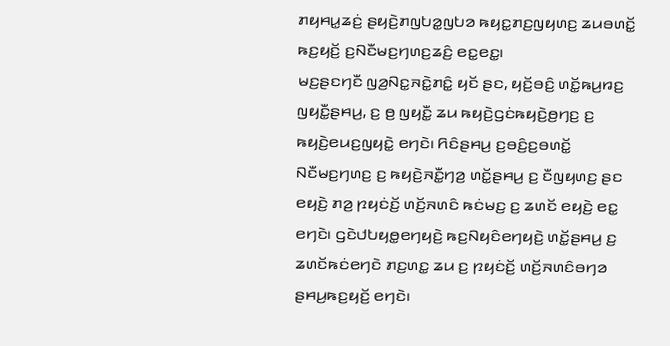ꤊꤟꤌꤣ꤭ꤘꤢꤦ꤬ ꤔꤟꤢꤧ꤬ꤊꤜꤝꤤ꤭ꤜꤝꤤ ꤒꤟꤢ꤭ꤊꤢ꤬ꤜꤟꤛꤢ꤬ ꤘꤣꤋꤛꤢꤩ꤭ ꤒꤢ꤬ꤟꤢꤩ꤬ ꤢ꤬ꤡꤢꤪꤗꤢ꤬ꤚꤛꤢ꤬ꤘꤢꤨ꤬ ꤕꤢ꤭ꤕꤢ꤭꤯
ꤗꤢ꤬ꤔꤢꤚꤢꤪ ꤜꤤ꤬ꤡꤢ꤭ꤏꤢꤧ꤭ꤊꤢꤨ꤭ ꤟꤢꤩ ꤔꤢ, ꤟꤢꤩ꤬ꤋꤢꤨ꤬ ꤛꤢꤩ꤭ꤒꤣ꤬ꤙꤢ꤬ ꤜꤟꤢꤪ꤭ꤔꤌꤣ꤬, ꤢ꤬ ꤥ꤬ ꤜꤟꤢꤪ꤭ ꤘꤣ ꤒꤟꤢꤧ꤬ꤞꤢꤦꤒꤟꤢꤧ꤬ꤥ꤬ꤚꤢ꤬ ꤢ꤬ ꤒꤟꤢꤧ꤬ꤕꤣꤢ꤬ꤜꤟꤢꤧ꤭ ꤕꤚꤢꤧ꤯ ꤖꤢꤨꤔꤌꤣ꤬ ꤢ꤬ꤋꤢꤨ꤬ꤢ꤬ꤋꤛꤢꤩ꤭ ꤡꤢꤪꤗꤢ꤬ꤚꤛꤢ꤬ ꤢ꤬ ꤒꤟꤢꤧ꤬ꤏꤢꤪ꤭ꤚꤤ꤬ ꤛꤢꤩ꤭ꤔꤌꤣ꤬ ꤢ꤬ ꤢꤪꤜꤟꤛꤢ꤬ ꤔꤢ ꤕꤟꤢꤧ꤬ ꤊꤤ꤬ ꤐꤟꤢꤦꤢꤩ꤬ ꤛꤢꤩ꤬ꤏꤛꤢꤨ ꤒꤢꤦꤗꤢ꤬ ꤢ꤬ ꤘꤛꤢꤩ ꤕꤟꤢꤧ꤬ ꤕꤢ꤭ ꤕꤚꤢꤧ꤯ ꤞꤢꤧꤓꤝꤟꤥ꤭ꤕꤚꤟꤢꤧ꤬ ꤒꤢ꤬ꤡꤟꤢꤨꤕꤚꤟꤢꤧ꤬ ꤛꤢꤩ꤭ꤔꤌꤣ꤬ ꤢ꤬ ꤘꤛꤢꤩꤒꤢꤦꤕꤚꤢꤧ ꤊꤢ꤬ꤛꤢ꤭ ꤘꤣ ꤢ꤬ ꤐꤟꤢꤦꤢꤩ꤬ ꤛꤢꤩ꤬ꤏꤛꤢꤨꤋꤚꤤ ꤔꤌꤣ꤬ꤒꤢ꤬ꤟꤢꤩ꤬ ꤕꤚꤢꤧ꤯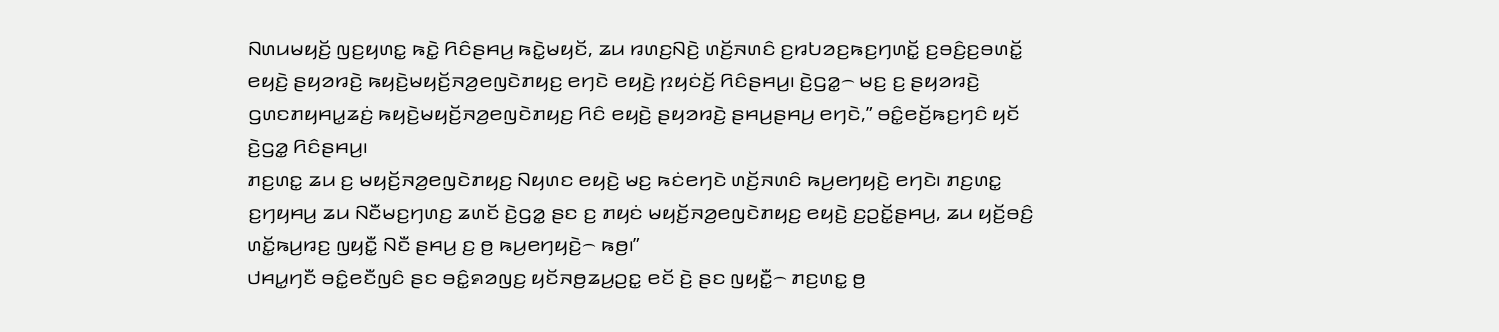ꤡꤛꤣꤗꤟꤢꤩ꤬ ꤜꤢ꤬ꤟꤛꤢ꤭ ꤒꤢꤧ꤭ ꤖꤢꤨꤔꤌꤣ꤬ ꤒꤢꤧ꤭ꤗꤟꤢꤩ, ꤘꤣ ꤙꤛꤢ꤬ꤡꤢꤧ꤬ ꤛꤢꤩ꤬ꤏꤛꤢꤨ ꤢ꤬ꤙꤝꤤꤢ꤬ꤒꤢ꤬ꤚꤛꤢꤩ꤭ ꤢ꤬ꤋꤢꤨ꤬ꤢ꤬ꤋꤛꤢꤩ꤭ ꤕꤟꤢꤧ꤬ ꤔꤟꤤꤙꤢꤧ꤬ ꤒꤟꤢꤧ꤬ꤗꤟꤢꤩ꤬ꤏꤤ꤬ꤕꤜꤢꤧꤊꤟꤢ꤬ ꤕꤚꤢꤧ ꤕꤟꤢꤧ꤬ ꤐꤟꤢꤦꤢꤩ꤬ ꤖꤢꤨꤔꤌꤣ꤬꤯ ꤢꤧ꤬ꤞꤤ꤭꤮ ꤗꤢ꤬ ꤢ꤬ ꤔꤟꤤꤙꤢꤧ꤬ ꤞꤛꤢꤊꤟꤌꤣ꤭ꤘꤢꤦ꤬ ꤒꤟꤢꤧ꤬ꤗꤟꤢꤩ꤬ꤏꤤ꤬ꤕꤜꤢꤧꤊꤟꤢ꤬ ꤖꤢꤨ ꤕꤟꤢꤧ꤬ ꤔꤟꤤꤙꤢꤧ꤬ ꤔꤌꤣ꤬ꤔꤌꤣ꤬ ꤕꤚꤢꤧ,” ꤋꤢꤨ꤭ꤕꤢꤩ꤬ꤒꤢ꤬ꤚꤢꤨ ꤟꤢꤩ ꤢꤧ꤬ꤞꤤ꤭ ꤖꤢꤨꤔꤌꤣ꤬꤯
ꤊꤢ꤬ꤛꤢ꤭ ꤘꤣ ꤢ꤬ ꤗꤟꤢꤩ꤬ꤏꤤ꤬ꤕꤜꤢꤧꤊꤟꤢ꤬ ꤡꤟꤛꤢ ꤕꤟꤢꤧ꤬ ꤗꤢ꤬ ꤒꤢꤦꤕꤚꤢꤧ ꤛꤢꤩ꤬ꤏꤛꤢꤨ ꤒꤣ꤬ꤕꤚꤟꤢꤧ꤬ ꤕꤚꤢꤧ꤯ ꤊꤢ꤬ꤛꤢ꤭ ꤢ꤬ꤚꤟꤌꤣ꤬ ꤘꤣ ꤡꤢꤪꤗꤢ꤬ꤚꤛꤢ꤬ ꤘꤛꤢꤩ ꤢꤧ꤬ꤞꤤ꤭ ꤔꤢ ꤢ꤬ ꤊꤟꤢꤦ ꤗꤟꤢꤩ꤬ꤏꤤ꤬ꤕꤜꤢꤧꤊꤟꤢ꤬ ꤕꤟꤢꤧ꤬ ꤢ꤬ꤑꤢꤩ꤭ꤔꤌꤣ꤬, ꤘꤣ ꤟꤢꤩ꤬ꤋꤢꤨ꤬ ꤛꤢꤩ꤭ꤒꤣ꤬ꤙꤢ꤬ ꤜꤟꤢꤪ꤭ ꤡꤢꤪ ꤔꤌꤣ꤬ ꤢ꤬ ꤥ꤬ ꤒꤣ꤬ꤕꤚꤟꤢꤧ꤬꤮ ꤒꤥ꤬꤯”
ꤓꤌꤣ꤭ꤚꤢꤪ ꤋꤢꤨ꤭ꤕꤢꤪꤜꤢꤨ ꤔꤢ ꤋꤢꤨ꤭ꤎꤤꤜꤢ꤬ ꤟꤢꤩꤏꤥ꤬ꤘꤣ꤬ꤑꤢ꤭ ꤕꤢꤩ ꤢꤧ꤬ ꤔꤢ ꤜꤟꤢꤪ꤭꤮ ꤊꤢ꤬ꤛꤢ꤭ ꤥ꤬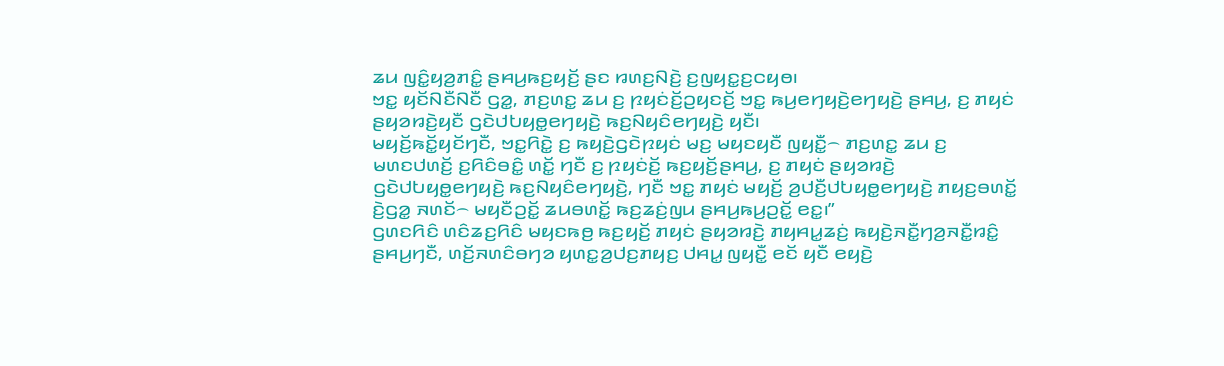ꤘꤣ ꤜꤢꤨ꤭ꤟꤤ꤬ꤊꤢꤨ꤭ ꤔꤌꤣ꤬ꤒꤢ꤬ꤟꤢꤩ꤬ ꤔꤢ ꤙꤛꤢ꤬ꤡꤢꤧ꤬ ꤢ꤬ꤜꤟꤢ꤭ꤢ꤬ꤍꤟꤥ꤯
ꤠꤢ꤭ ꤟꤢꤩꤡꤢꤪꤡꤢꤪ ꤞꤤ꤭, ꤊꤢ꤬ꤛꤢ꤭ ꤘꤣ ꤢ꤬ ꤐꤟꤢꤦꤢꤩ꤬ꤑꤟꤢꤢꤩ꤬ ꤠꤢ꤭ ꤒꤣ꤬ꤕꤚꤟꤢꤧ꤬ꤕꤚꤟꤢꤧ꤬ ꤔꤌꤣ꤬, ꤢ꤬ ꤊꤟꤢꤦ ꤔꤟꤤꤙꤢꤧ꤬ꤟꤢꤪ ꤞꤢꤧꤓꤝꤟꤥ꤭ꤕꤚꤟꤢꤧ꤬ ꤒꤢ꤬ꤡꤟꤢꤨꤕꤚꤟꤢꤧ꤬ ꤟꤢꤪ꤯
ꤗꤟꤢꤩ꤬ꤒꤢꤩ꤭ꤟꤢꤩꤚꤢꤪ, ꤠꤢ꤭ꤖꤢꤧ꤭ ꤢ꤬ ꤒꤟꤢꤧ꤬ꤞꤢꤧꤐꤟꤢꤦ ꤗꤢ꤬ ꤗꤟꤢꤟꤢꤪ ꤜꤟꤢꤪ꤭꤮ ꤊꤢ꤬ꤛꤢ꤭ ꤘꤣ ꤢ꤬ ꤗꤛꤢꤓꤛꤢꤩ꤬ ꤢ꤬ꤖꤢꤨꤋꤢꤨ꤭ ꤛꤢꤩ꤭ ꤚꤢꤪ ꤢ꤬ ꤐꤟꤢꤦꤢꤩ꤬ ꤒꤢ꤬ꤟꤢꤩ꤬ꤔꤌꤣ꤬, ꤢ꤬ ꤊꤟꤢꤦ ꤔꤟꤤꤙꤢꤧ꤬ ꤞꤢꤧꤓꤝꤟꤥ꤭ꤕꤚꤟꤢꤧ꤬ ꤒꤢ꤬ꤡꤟꤢꤨꤕꤚꤟꤢꤧ꤬, ꤚꤢꤪ ꤠꤢ꤭ ꤊꤟꤢꤦ ꤗꤟꤢꤩ꤬ ꤤ꤬ꤓꤢꤪ꤬ꤓꤝꤟꤥ꤭ꤕꤚꤟꤢꤧ꤬ ꤊꤟꤢ꤬ꤋꤛꤢꤩ꤭ ꤢꤧ꤬ꤞꤤ꤭ ꤏꤛꤢꤩ꤮ ꤗꤟꤢꤪꤑꤢꤩ꤭ ꤘꤣꤋꤛꤢꤩ꤭ ꤒꤢ꤬ꤘꤢꤦ꤬ꤜꤣ ꤔꤌꤣ꤬ꤒꤣ꤬ꤑꤢꤩ꤭ ꤕꤢ꤭꤯”
ꤞꤛꤢꤖꤢꤨ ꤛꤢꤨꤘꤢ꤬ꤖꤢꤨ ꤗꤟꤢꤒꤥ꤬ ꤒꤢ꤬ꤟꤢꤩ꤬ ꤊꤟꤢꤦ ꤔꤟꤤꤙꤢꤧ꤬ ꤊꤟꤌꤣ꤭ꤘꤢꤦ꤬ ꤒꤟꤢꤧ꤬ꤏꤢꤪ꤭ꤚꤤ꤬ꤏꤢꤪ꤭ꤙꤢꤨ꤭ ꤔꤌꤣ꤬ꤚꤢꤪ, ꤛꤢꤩ꤬ꤏꤛꤢꤨꤋꤚꤤ ꤟꤛꤢ꤭ꤤ꤬ꤓꤢ꤬ꤊꤟꤢ꤬ ꤓꤌꤣ꤭ ꤜꤟꤢꤪ꤭ ꤕꤢꤩ ꤟꤢꤪ ꤕꤟꤢꤧ꤬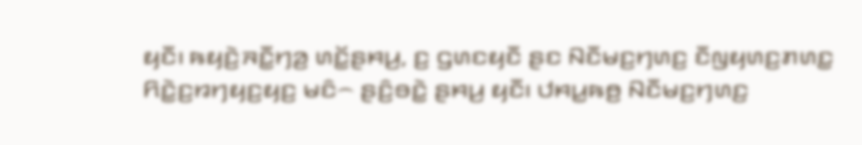ꤟꤢꤪ꤯ ꤒꤟꤢꤧ꤬ꤏꤢꤪ꤭ꤚꤤ꤬ ꤛꤢꤩ꤭ꤔꤌꤣ꤬, ꤢ꤬ ꤞꤛꤢꤟꤢꤪ ꤔꤢ ꤡꤢꤪꤗꤢ꤬ꤚꤛꤢ꤬ ꤢꤪꤜꤟꤛꤢ꤬ꤊꤛꤢ꤭ ꤖꤢꤧ꤭ꤢ꤬ꤙꤚꤟꤢ꤬ꤟꤢ꤬ ꤗꤢꤨ꤮ ꤔꤢꤨ꤬ꤋꤢꤧ꤭ ꤔꤌꤣ꤬ ꤟꤢꤪ꤯ ꤓꤌꤣ꤭ꤒꤥ꤬ ꤡꤢꤪꤗꤢ꤬ꤚꤛꤢ꤬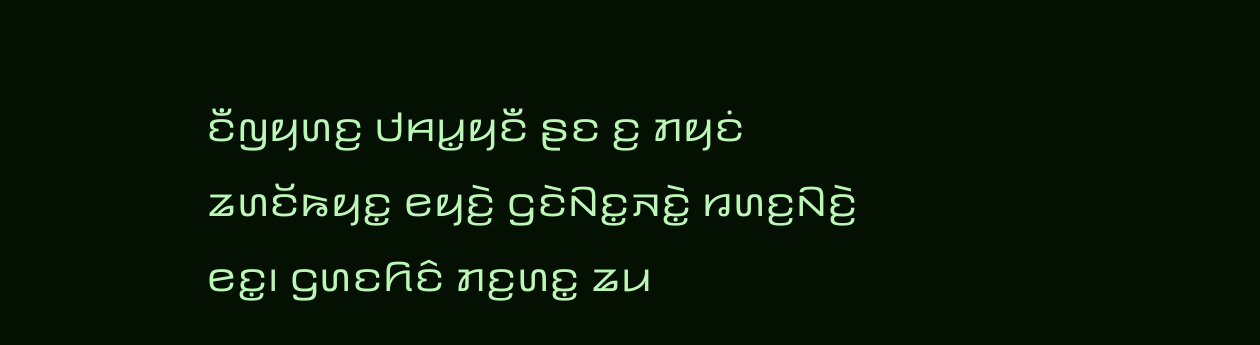ꤢꤪꤜꤟꤛꤢ꤬ ꤓꤌꤣ꤭ꤟꤢꤪ ꤔꤢ ꤢ꤬ ꤊꤟꤢꤦ ꤘꤛꤢꤩꤒꤟꤢ꤭ ꤕꤟꤢꤧ꤬ ꤞꤢꤧꤡꤢ꤭ꤏꤢꤧ꤭ ꤙꤛꤢ꤬ꤡꤢꤧ꤬ ꤕꤢ꤭꤯ ꤞꤛꤢꤖꤢꤨ ꤊꤢ꤬ꤛꤢ꤭ ꤘꤣ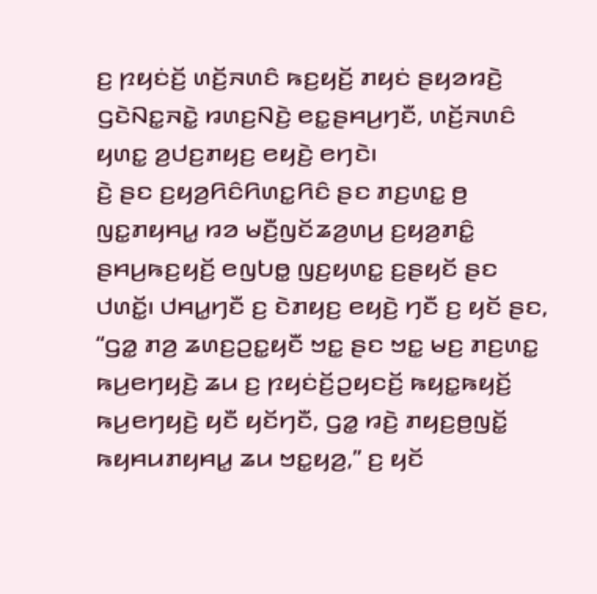ꤢ꤬ ꤐꤟꤢꤦꤢꤩ꤬ ꤛꤢꤩ꤬ꤏꤛꤢꤨ ꤒꤢ꤬ꤟꤢꤩ꤬ ꤊꤟꤢꤦ ꤔꤟꤤꤙꤢꤧ꤬ ꤞꤢꤧꤡꤢ꤭ꤏꤢꤧ꤭ ꤙꤛꤢ꤬ꤡꤢꤧ꤬ ꤕꤢ꤭ꤔꤌꤣ꤬ꤚꤢꤪ, ꤛꤢꤩ꤬ꤏꤛꤢꤨ ꤟꤛꤢ꤭ ꤤ꤬ꤓꤢ꤬ꤊꤟꤢ꤬ ꤕꤟꤢꤧ꤬ ꤕꤚꤢꤧ꤯
ꤢꤧ꤬ ꤔꤢ ꤢ꤬ꤟꤤ꤬ꤖꤢꤨꤖꤛꤢ꤭ꤖꤢꤨ ꤔꤢ ꤊꤢ꤬ꤛꤢ꤭ ꤥ꤬ ꤜꤢ꤭ꤊꤟꤌꤣ꤭ ꤙꤤ ꤗꤢꤪ꤬ꤜꤢꤩꤘꤤ꤬ꤛꤣ꤬ ꤢ꤬ꤟꤤ꤬ꤊꤢꤨ꤭ ꤔꤌꤣ꤬ꤒꤢ꤬ꤟꤢꤩ꤬ ꤕꤜꤝꤥ꤭ ꤜꤢ꤬ꤟꤛꤢ꤭ ꤢ꤬ꤔꤟꤢꤩ ꤔꤢ ꤓꤛꤢꤩ꤭꤯ ꤓꤌꤣ꤭ꤚꤢꤪ ꤢ꤬ ꤢꤧꤊꤟꤢ꤬ ꤕꤟꤢꤧ꤬ ꤚꤢꤪ ꤢ꤬ ꤟꤢꤩ ꤔꤢ, “ꤞꤤ꤭ ꤊꤤ꤬ ꤘꤛꤢ꤬ꤑꤢ꤭ꤟꤢꤪ ꤠꤢ꤭ ꤔꤢ ꤠꤢ꤭ ꤗꤢ꤬ ꤊꤢ꤬ꤛꤢ꤭ ꤒꤣ꤬ꤕꤚꤟꤢꤧ꤬ ꤘꤣ ꤢ꤬ ꤐꤟꤢꤦꤢꤩ꤬ꤑꤟꤢꤢꤩ꤬ ꤒꤟꤢ꤭ꤒꤟꤢꤩ꤬ ꤒꤣ꤬ꤕꤚꤟꤢꤧ꤬ ꤟꤢꤪ ꤟꤢꤩꤚꤢꤪ, ꤞꤤ꤭ ꤙꤢꤧ꤬ ꤊꤟꤢ꤬ꤥ꤬ꤜꤢꤩ꤭ ꤒꤟꤌꤣꤊꤟꤌꤣ꤭ ꤘꤣ ꤠꤢ꤭ꤟꤤ꤬,” ꤢ꤬ ꤟꤢꤩ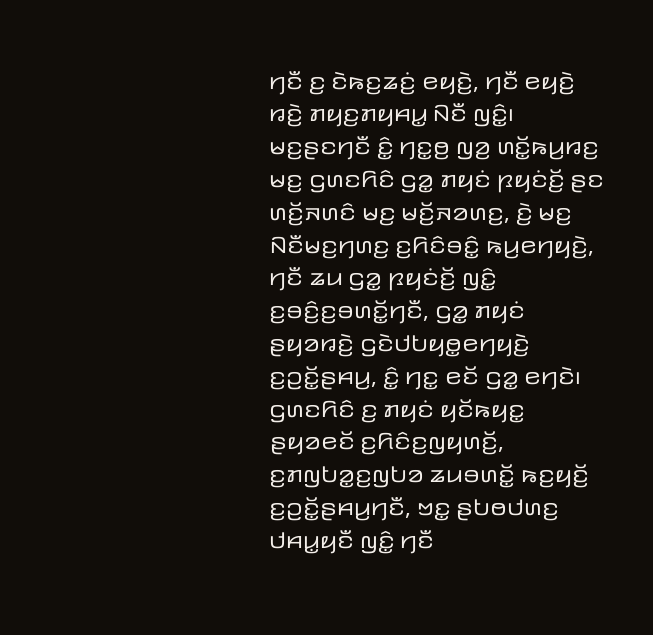ꤚꤢꤪ ꤢ꤬ ꤢꤧꤒꤢ꤬ꤘꤢꤦ꤬ ꤕꤟꤢꤧ꤬, ꤚꤢꤪ ꤕꤟꤢꤧ꤬ ꤙꤢꤧ꤬ ꤊꤟꤢ꤬ꤊꤟꤌꤣ꤭ ꤡꤢꤪ ꤜꤢꤨ꤭꤯
ꤗꤢ꤬ꤔꤢꤚꤢꤪ ꤢꤨ꤭ ꤚꤢ꤭ꤥ꤬ ꤜꤤ꤬ ꤛꤢꤩ꤭ꤒꤣ꤬ꤙꤢ꤬ ꤗꤢ꤬ ꤞꤛꤢꤖꤢꤨ ꤞꤤ꤭ ꤊꤟꤢꤦ ꤐꤟꤢꤦꤢꤩ꤬ ꤔꤢ ꤛꤢꤩ꤬ꤏꤛꤢꤨ ꤗꤢ꤬ ꤗꤢꤩ꤬ꤏꤤꤛꤢ꤬, ꤢꤧ꤬ ꤗꤢ꤬ ꤡꤢꤪꤗꤢ꤬ꤚꤛꤢ꤬ ꤢ꤬ꤖꤢꤨꤋꤢꤨ꤭ ꤒꤣ꤬ꤕꤚꤟꤢꤧ꤬, ꤚꤢꤪ ꤘꤣ ꤞꤤ꤭ ꤐꤟꤢꤦꤢꤩ꤬ ꤜꤢꤨ꤭ ꤢ꤬ꤋꤢꤨ꤬ꤢ꤬ꤋꤛꤢꤩ꤭ꤚꤢꤪ, ꤞꤤ꤭ ꤊꤟꤢꤦ ꤔꤟꤤꤙꤢꤧ꤬ ꤞꤢꤧꤓꤝꤟꤥ꤭ꤕꤚꤟꤢꤧ꤬ ꤢ꤬ꤑꤢꤩ꤭ꤔꤌꤣ꤬, ꤢꤨ꤭ ꤚꤢ꤭ ꤕꤢꤩ ꤞꤤ꤭ ꤕꤚꤢꤧ꤯
ꤞꤛꤢꤖꤢꤨ ꤢ꤬ ꤊꤟꤢꤦ ꤟꤢꤩꤒꤟꤢ꤭ ꤔꤟꤤꤕꤢꤩ ꤢ꤬ꤖꤢꤨꤢ꤬ꤜꤟꤛꤢꤩ꤬, ꤢ꤬ꤊꤜꤝꤤ꤭ꤢ꤬ꤜꤝꤤ ꤘꤣꤋꤛꤢꤩ꤭ ꤒꤢ꤬ꤟꤢꤩ꤬ ꤢ꤬ꤑꤢꤩ꤭ꤔꤌꤣ꤬ꤚꤢꤪ, ꤠꤢ꤭ ꤔꤝꤥꤓꤛꤢ꤬ ꤓꤌꤣ꤭ꤟꤢꤪ ꤜꤢꤨ꤭ ꤚꤢꤪ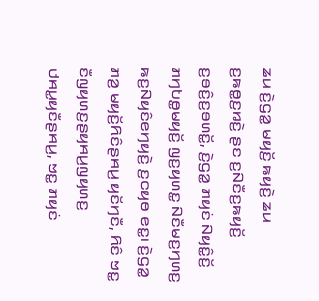ꤘꤣ ꤢꤧ꤬ꤞꤤ꤭ ꤗꤟꤢꤩ꤬ ꤒꤟꤢꤧ꤬ ꤘꤣ ꤢ꤬ꤒꤥ꤭ꤢ꤬ꤙꤢꤧ꤬ ꤔꤢ ꤢ꤬ꤡꤢꤪꤢ꤬ꤒꤟꤢꤩ꤬ ꤢ꤬ꤋꤢꤨ꤬ꤢ꤬ꤋꤛꤢꤩ꤭, ꤢꤧ꤬ꤞꤤ꤭ ꤊꤟꤢꤦ ꤡꤟꤢꤨ꤭ꤢꤩ꤬ ꤊꤚꤝꤥ꤭ꤗꤟꤢꤩ꤬ ꤜꤢ꤬ꤟꤛꤢ꤭ ꤡꤢꤪꤗꤢ꤬ꤚꤛꤢ꤬ ꤒꤢ꤬ꤡꤟꤢꤨꤕꤚꤟꤢꤧ꤬ ꤢ꤬ꤍꤟꤥ ꤕꤢ꤭꤯ ꤢꤧ꤬ꤞꤤ꤭ ꤊꤤ꤬ ꤗꤟꤢꤩ꤬ꤖꤢꤨꤔꤌꤣ꤬ ꤟꤢꤩꤚꤢꤪ, ꤖꤢꤨ ꤠꤢ꤭ ꤢꤪꤜꤟꤛꤢ꤬ꤔꤟꤌꤣ꤬ꤜꤟꤛꤢ꤬ ꤓꤌꤣ꤭ꤟꤢꤪꤔꤌꤣ꤬, ꤠꤢ꤭ ꤊꤟꤢꤦ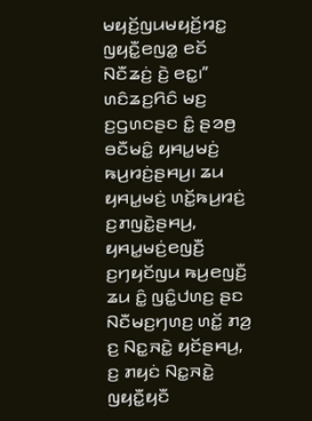ꤗꤟꤢꤩ꤬ꤜꤣꤗꤟꤢꤩ꤬ꤙꤢ꤭ ꤜꤟꤢꤪ꤭ꤕꤜꤤ꤭ ꤕꤢꤩ ꤡꤢꤪꤘꤢꤦ꤬ ꤢꤧ꤬ ꤕꤢ꤭꤯”
ꤛꤢꤨꤘꤢ꤬ꤖꤢꤨ ꤗꤢ꤬ ꤢ꤬ꤞꤛꤢꤔꤢ ꤢꤨ꤭ ꤔꤤꤥ꤬ ꤋꤢꤪꤗꤢꤨ꤭ ꤟꤌꤣ꤭ꤗꤢꤦ꤬ ꤒꤣ꤬ꤙꤢꤦ꤬ꤔꤌꤣ꤬꤯ ꤘꤣ ꤟꤌꤣ꤭ꤗꤢꤦ꤬ ꤛꤢꤩ꤭ꤒꤣ꤬ꤙꤢꤦ꤬ ꤢ꤬ꤊꤜꤢꤧ꤭ꤔꤌꤣ꤬, ꤟꤌꤣ꤭ꤗꤢꤦ꤬ꤕꤜꤢꤪ꤬ ꤢ꤬ꤚꤟꤢꤩꤜꤣ ꤒꤣ꤬ꤕꤜꤢꤪ꤬ ꤘꤣ ꤢꤨ꤭ ꤜꤢꤨ꤭ꤓꤛꤢ꤬ ꤔꤢ ꤡꤢꤪꤗꤢ꤬ꤚꤛꤢ꤬ ꤛꤢꤩ꤭ ꤊꤤ꤬ ꤢ꤬ ꤡꤢ꤭ꤏꤢꤧ꤭ ꤟꤢꤩꤔꤌꤣ꤬, ꤢ꤬ ꤊꤟꤢꤦ ꤡꤢ꤭ꤏꤢꤧ꤭ ꤜꤟꤢꤪ꤭ꤟꤢꤪ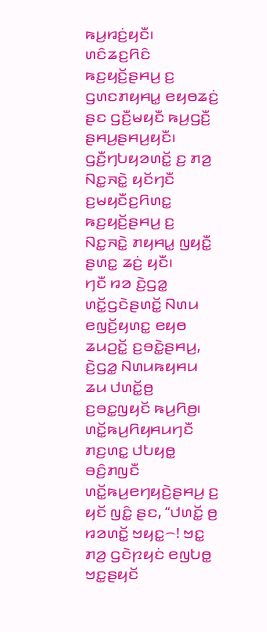ꤒꤣ꤬ꤙꤢꤦ꤬ꤟꤢꤪ꤯ ꤛꤢꤨꤘꤢ꤬ꤖꤢꤨ ꤒꤢ꤬ꤟꤢꤩ꤬ꤔꤌꤣ꤬ ꤢ꤬ ꤞꤛꤢꤊꤟꤌꤣ꤭ ꤕꤟꤥꤘꤢꤦ꤬ ꤔꤢ ꤞꤢꤪ꤬ꤗꤟꤢꤪ ꤒꤣ꤬ꤞꤢꤪ꤬ ꤔꤌꤣ꤬ꤔꤌꤣ꤬ꤟꤢꤪ꤯ ꤞꤢꤪ꤬ꤚꤝꤟꤤꤛꤢꤩ꤭ ꤢ꤬ ꤊꤤ꤬ ꤡꤢ꤭ꤏꤢꤧ꤭ ꤟꤢꤩꤚꤢꤪ ꤢ꤬ꤗꤟꤢꤪꤢ꤬ꤖꤛꤢ꤭ ꤒꤢ꤬ꤟꤢꤩ꤬ꤔꤌꤣ꤬ ꤢ꤬ ꤡꤢ꤭ꤏꤢꤧ꤭ ꤊꤟꤌꤣ꤭ ꤜꤟꤢꤪ꤭ ꤔꤛꤢ꤭ ꤘꤢꤦ꤬ ꤟꤢꤪ꤯
ꤚꤢꤪ ꤙꤤ ꤢꤧ꤬ꤞꤤ꤭ ꤛꤢꤩ꤭ꤞꤢꤧꤔꤛꤢꤩ꤭ ꤡꤛꤣ ꤕꤜꤢꤩ꤬ꤟꤛꤢ꤭ ꤕꤟꤥ ꤘꤣꤑꤢꤩ꤭ ꤢ꤬ꤋꤢꤧ꤭ꤔꤌꤣ꤬, ꤢꤧ꤬ꤞꤤ꤭ ꤡꤛꤣꤒꤟꤌꤣ ꤘꤣ ꤓꤛꤢꤩ꤭ꤥ꤬ ꤢ꤬ꤋꤢ꤭ꤜꤟꤢꤩ ꤒꤣ꤬ꤖꤥ꤬꤯ ꤛꤢꤩ꤭ꤒꤣ꤬ꤖꤟꤌꤣꤚꤢꤪ ꤊꤢ꤬ꤛꤢ꤭ ꤓꤝꤟꤥ꤭ ꤋꤢꤨ꤬ꤊꤜꤢꤪ ꤛꤢꤩ꤭ꤒꤣ꤬ꤕꤚꤟꤢꤧ꤬ꤔꤌꤣ꤬ ꤢ꤬ ꤟꤢꤩ ꤜꤢꤨ꤭ ꤔꤢ, “ꤓꤛꤢꤩ꤭ ꤥ꤬ ꤙꤤꤛꤢꤩ꤭ ꤠꤟꤢ꤭꤮! ꤠꤢ꤭ ꤊꤤ꤬ ꤞꤢꤧꤐꤟꤢꤦ ꤕꤜꤝꤥ꤭ ꤠꤢ꤭ꤔꤟꤢꤩ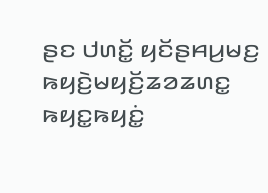ꤔꤢ ꤓꤛꤢꤩ꤭ ꤟꤢꤩꤔꤌꤣ꤬ꤗꤢ꤬ ꤒꤟꤢꤧ꤬ꤗꤟꤢꤩ꤬ꤘꤤꤘꤛꤢ꤭ ꤒꤟꤢ꤭ꤒꤟꤢꤦ꤭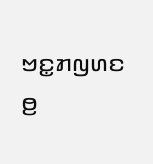ꤠꤢ꤭ꤊꤜꤛꤢ ꤥ꤬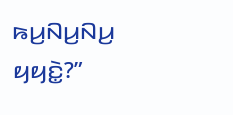ꤒꤣ꤬ꤡꤣ꤬ꤡꤣ꤬ ꤟꤟꤢꤧ꤭?”